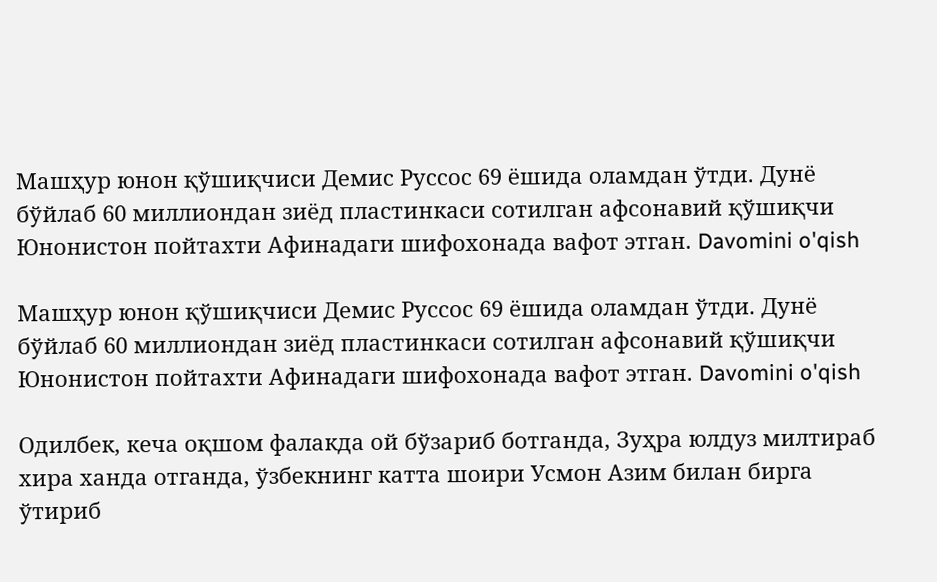Машҳур юнон қўшиқчиси Демис Руссос 69 ёшида оламдан ўтди. Дунё бўйлаб 60 миллиондан зиёд пластинкаси сотилган афсонавий қўшиқчи Юнонистон пойтахти Афинадаги шифохонада вафот этган. Davomini o'qish

Машҳур юнон қўшиқчиси Демис Руссос 69 ёшида оламдан ўтди. Дунё бўйлаб 60 миллиондан зиёд пластинкаси сотилган афсонавий қўшиқчи Юнонистон пойтахти Афинадаги шифохонада вафот этган. Davomini o'qish

Одилбек, кеча оқшом фалакда ой бўзариб ботганда, Зуҳра юлдуз милтираб хира ханда отганда, ўзбекнинг катта шоири Усмон Азим билан бирга ўтириб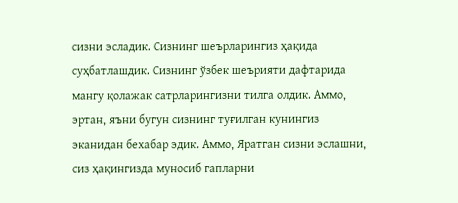сизни эсладик. Сизнинг шеърларингиз ҳақида суҳбатлашдик. Сизнинг ўзбек шеърияти дафтарида мангу қолажак сатрларингизни тилга олдик. Аммо, эртан, яъни бугун сизнинг туғилган кунингиз эканидан бехабар эдик. Аммо, Яратган сизни эслашни, сиз ҳақингизда муносиб гапларни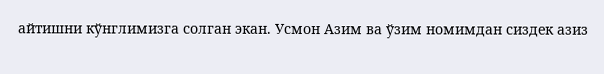айтишни кўнглимизга солган экан. Усмон Азим ва ўзим номимдан сиздек азиз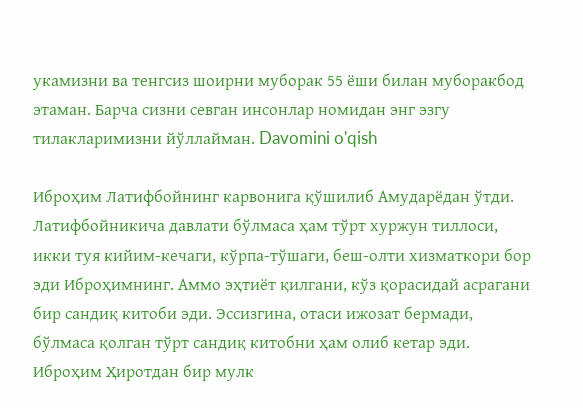укамизни ва тенгсиз шоирни муборак 55 ёши билан муборакбод этаман. Барча сизни севган инсонлар номидан энг эзгу тилакларимизни йўллайман. Davomini o'qish

Иброҳим Латифбойнинг карвонига қўшилиб Амударёдан ўтди. Латифбойникича давлати бўлмаса ҳам тўрт хуржун тиллоси, икки туя кийим-кечаги, кўрпа-тўшаги, беш-олти хизматкори бор эди Иброҳимнинг. Аммо эҳтиёт қилгани, кўз қорасидай асрагани бир сандиқ китоби эди. Эссизгина, отаси ижозат бермади, бўлмаса қолган тўрт сандиқ китобни ҳам олиб кетар эди. Иброҳим Ҳиротдан бир мулк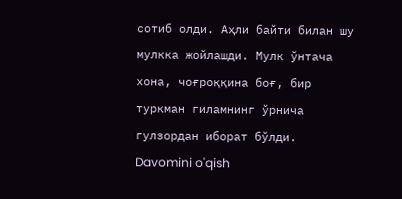сотиб олди. Аҳли байти билан шу мулкка жойлашди. Мулк ўнтача хона, чоғроққина боғ, бир туркман гиламнинг ўрнича гулзордан иборат бўлди. Davomini o'qish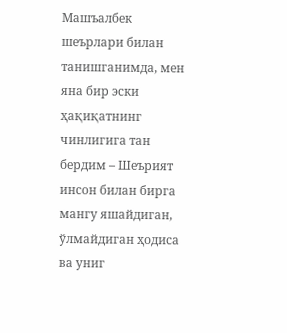Машъалбек шеърлари билан танишганимда, мен яна бир эски ҳақиқатнинг чинлигига тан бердим – Шеърият инсон билан бирга мангу яшайдиган, ўлмайдиган ҳодиса ва униг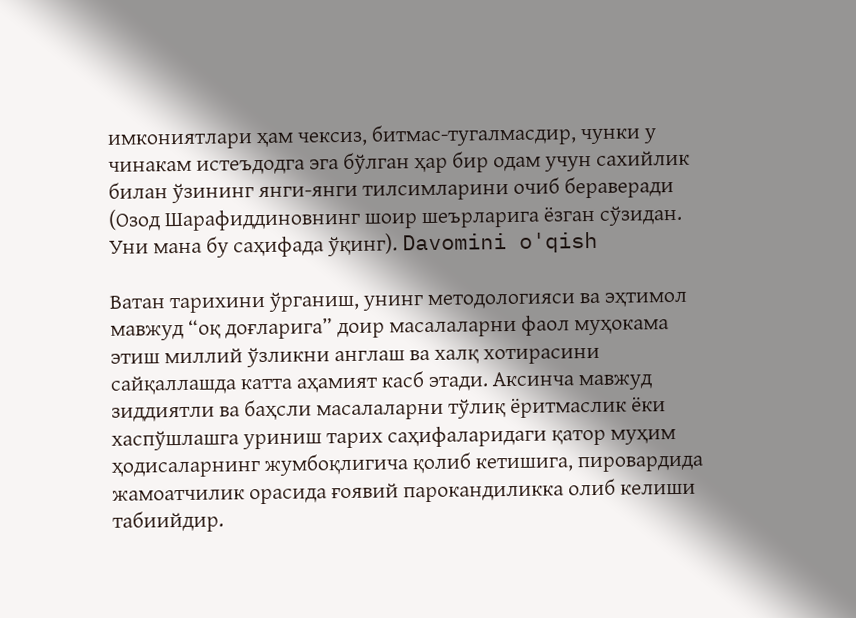имкониятлари ҳам чексиз, битмас-тугалмасдир, чунки у чинакам истеъдодга эга бўлган ҳар бир одам учун сахийлик билан ўзининг янги-янги тилсимларини очиб бераверади (Озод Шарафиддиновнинг шоир шеърларига ёзган сўзидан. Уни мана бу саҳифада ўқинг). Davomini o'qish

Ватан тарихини ўрганиш, унинг методологияси ва эҳтимол мавжуд “оқ доғларига” доир масалаларни фаол муҳокама этиш миллий ўзликни англаш ва халқ хотирасини сайқаллашда катта аҳамият касб этади. Аксинча мавжуд зиддиятли ва баҳсли масалаларни тўлиқ ёритмаслик ёки хаспўшлашга уриниш тарих саҳифаларидаги қатор муҳим ҳодисаларнинг жумбоқлигича қолиб кетишига, пировардида жамоатчилик орасида ғоявий парокандиликка олиб келиши табиийдир.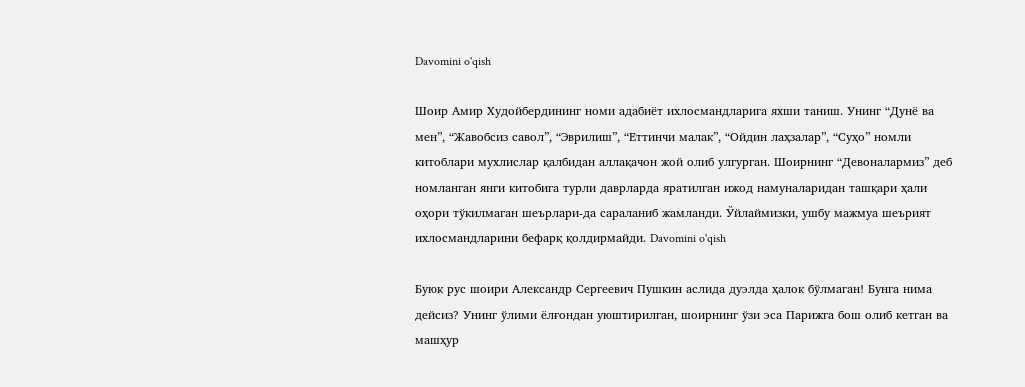Davomini o'qish

Шоир Амир Худойбердининг номи адабиёт ихлосмандларига яхши таниш. Унинг “Дунё ва мен”, “Жавобсиз савол”, “Эврилиш”, “Еттинчи малак”, “Ойдин лаҳзалар”, “Суҳо” номли китоблари мухлислар қалбидан аллақачон жой олиб улгурган. Шоирнинг “Девоналармиз” деб номланган янги китобига турли даврларда яратилган ижод намуналаридан ташқари ҳали оҳори тўкилмаган шеърлари-да сараланиб жамланди. Ўйлаймизки, ушбу мажмуа шеърият ихлосмандларини бефарқ қолдирмайди. Davomini o'qish

Буюк рус шоири Александр Сергеевич Пушкин аслида дуэлда ҳалок бўлмаган! Бунга нима дейсиз? Унинг ўлими ёлғондан уюштирилган, шоирнинг ўзи эса Парижга бош олиб кетган ва машҳур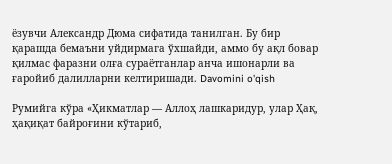ёзувчи Александр Дюма сифатида танилган. Бу бир қарашда бемаъни уйдирмага ўхшайди, аммо бу ақл бовар қилмас фаразни олға сураётганлар анча ишонарли ва ғаройиб далилларни келтиришади. Davomini o'qish

Румийга кўра «Ҳикматлар — Аллоҳ лашкаридур, улар Ҳақ, ҳақиқат байроғини кўтариб,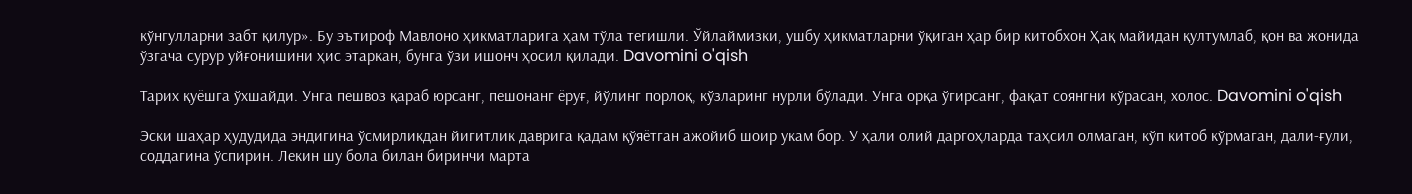кўнгулларни забт қилур». Бу эътироф Мавлоно ҳикматларига ҳам тўла тегишли. Ўйлаймизки, ушбу ҳикматларни ўқиган ҳар бир китобхон Ҳақ майидан қултумлаб, қон ва жонида ўзгача сурур уйғонишини ҳис этаркан, бунга ўзи ишонч ҳосил қилади. Davomini o'qish

Тарих қуёшга ўхшайди. Унга пешвоз қараб юрсанг, пешонанг ёруғ, йўлинг порлоқ, кўзларинг нурли бўлади. Унга орқа ўгирсанг, фақат соянгни кўрасан, холос. Davomini o'qish

Эски шаҳар ҳудудида эндигина ўсмирликдан йигитлик даврига қадам қўяётган ажойиб шоир укам бор. У ҳали олий даргоҳларда таҳсил олмаган, кўп китоб кўрмаган, дали-ғули, соддагина ўспирин. Лекин шу бола билан биринчи марта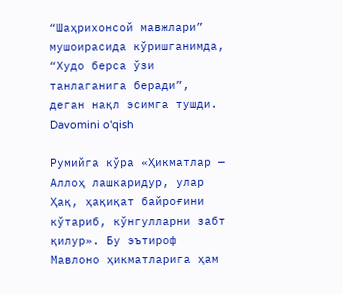“Шаҳрихонсой мавжлари” мушоирасида кўришганимда, “Худо берса ўзи танлаганига беради”, деган нақл эсимга тушди. Davomini o'qish

Румийга кўра «Ҳикматлар — Аллоҳ лашкаридур, улар Ҳақ, ҳақиқат байроғини кўтариб, кўнгулларни забт қилур». Бу эътироф Мавлоно ҳикматларига ҳам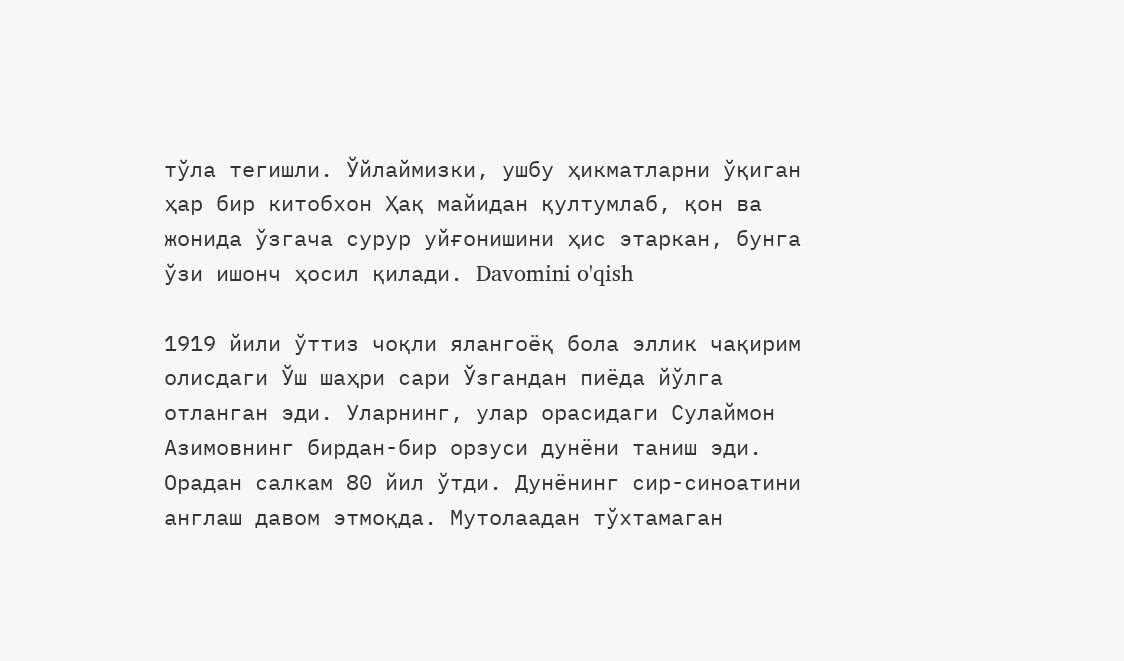тўла тегишли. Ўйлаймизки, ушбу ҳикматларни ўқиган ҳар бир китобхон Ҳақ майидан қултумлаб, қон ва жонида ўзгача сурур уйғонишини ҳис этаркан, бунга ўзи ишонч ҳосил қилади. Davomini o'qish

1919 йили ўттиз чоқли ялангоёқ бола эллик чақирим олисдаги Ўш шаҳри сари Ўзгандан пиёда йўлга отланган эди. Уларнинг, улар орасидаги Сулаймон Азимовнинг бирдан-бир орзуси дунёни таниш эди. Орадан салкам 80 йил ўтди. Дунёнинг сир-синоатини англаш давом этмоқда. Мутолаадан тўхтамаган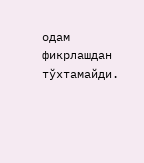одам фикрлашдан тўхтамайди.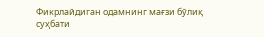Фикрлайдиган одамнинг мағзи бўлиқ суҳбати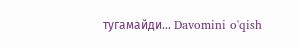тугамайди… Davomini o'qish